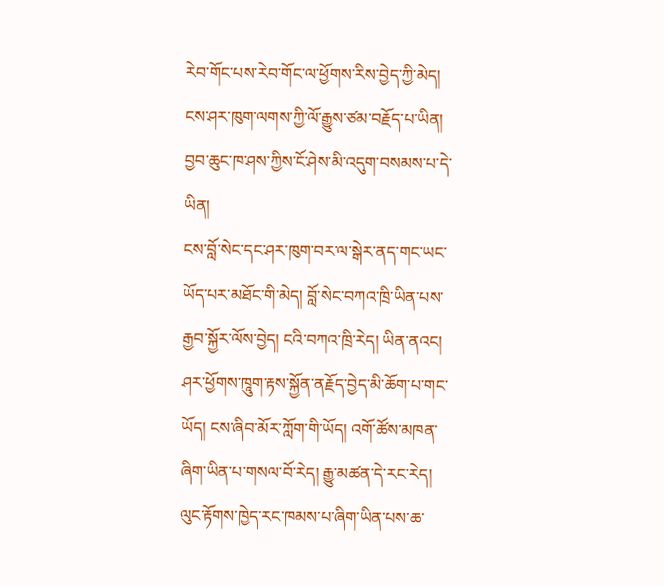རེབ་གོང་པས་རེབ་གོང་ལ་ཕྱོགས་རིས་བྱེད་ཀྱི་མེད། ངས་ཤར་ཁུག་ལགས་ཀྱི་ལོ་རྒྱུས་ཙམ་བརྗོད་པ་ཡིན། བྱབ་ཆུང་ཁ་ཤས་ཀྱིས་ངོ་ཤེས་མི་འདུག་བསམས་པ་དེ་ཡིན།
ངས་བློ་སེང་དང་ཤར་ཁུག་བར་ལ་སྒེར་ནད་གང་ཡང་ཡོད་པར་མཐོང་གི་མེད། བློ་སེང་བཀའ་ཁྲི་ཡིན་པས་རྒྱབ་སྐྱོར་ལོས་བྱེད། ངའི་བཀའ་ཁྲི་རེད། ཡིན་ནའང། ཤར་ཕྱོགས་ཁཱུག་རྟས་སྐྱོན་ནརྗོད་བྱེད་མི་ཆོག་པ་གང་ཡོད། ངས་ཞིབ་མོར་ཀློག་གི་ཡོད། འགོ་ཚོས་མཁན་ཞིག་ཡིན་པ་གསལ་བོ་རེད། རྒྱུ་མཚན་དེ་རང་རེད།
ལུང་རྟོགས་ཁྱེད་རང་ཁམས་པ་ཞིག་ཡིན་པས་ཆ་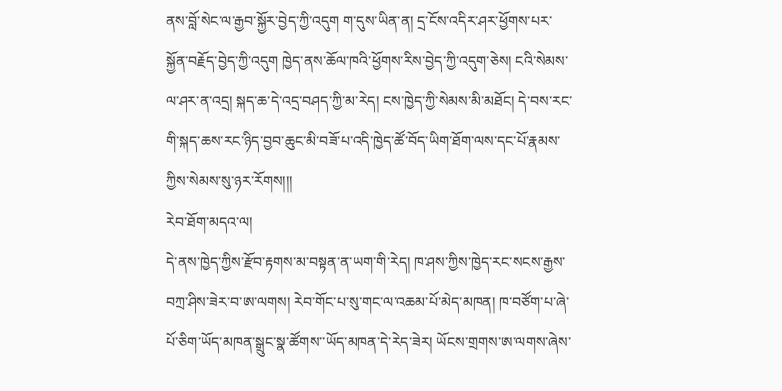ནས་བློ་སེང་ལ་རྒྱབ་སྐྱོར་བྱེད་ཀྱི་འདུག ག་དུས་ཡིན་ན། དྲ་ངོས་འདིར་ཤར་ཕྱོགས་པར་སྐྱོན་བརྗོད་བྱེད་ཀྱི་འདུག ཁྱེད་ནས་ཆོལ་ཁའི་ཕྱོགས་རིས་བྱེད་ཀྱི་འདུག་ཅེས། ངའི་སེམས་ལ་ཤར་ན་འདྲ། སྐད་ཆ་དེ་འདྲ་བཤད་ཀྱི་མ་རེད། ངས་ཁྱེད་ཀྱི་སེམས་མི་མཐོང། དེ་བས་རང་གི་སྐད་ཆས་རང་ཉིད་བྱབ་ཆུང་མི་བཟོ་པ་འདི་ཁྱེད་ཚོ་བོད་ཡིག་ཐོག་ལས་དང་པོ་རྣམས་ཀྱིས་སེམས་སུ་ཉར་རོགས།།།
རེབ་ཐོག་མདའ་ལ།
དེ་ནས་ཁྱེད་ཀྱིས་རྫོབ་རྟགས་མ་བསྟན་ན་ཡག་གི་རེད། ཁ་ཤས་ཀྱིས་ཁྱེད་རང་སངས་རྒྱས་བཀྲ་ཤིས་ཟེར་བ་ཨ་ལགས། རེབ་གོང་པ་སུ་གང་ལ་འཆམ་པོ་མེད་མཁན། ཁ་བཙོག་པ་ཞེ་པོ་ཅིག་ཡོད་མཁན་སྒྲུང་སྣ་ཚོགས་་ཡོད་མཁན་དེ་རེད་ཟེར། ཡོངས་གྲགས་ཨ་ལགས་ཞེས་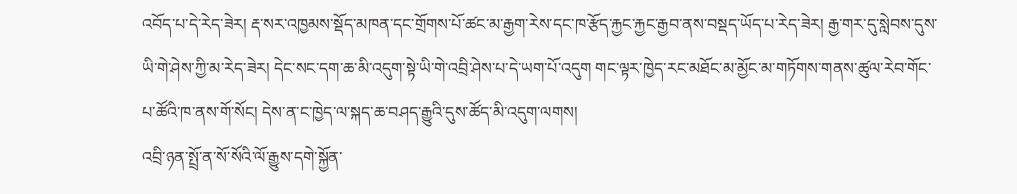འབོད་པ་དེ་རེད་ཟེར། རྡ་སར་འཁྱམས་སྡོད་མཁན་དང་གྲོགས་པོ་ཚང་མ་རྒྱག་རེས་དང་ཁ་རྩོད་རྐྱང་རྐྱང་རྒྱབ་ནས་བསྡད་ཡོད་པ་རེད་ཟེར། རྒྱ་གར་དུ་སླེབས་དུས་ཡི་གེ་ཤེས་ཀྱི་མ་རེད་ཟེར། དེང་སང་དག་ཆ་མི་འདུག་སྟེ་ཡི་གེ་འབྲི་ཤེས་པ་དེ་ཡག་པོ་འདུག གང་ལྟར་ཁྱེད་རང་མཐོང་མ་མྱོང་མ་གཏོགས་གནས་ཚུལ་རེབ་གོང་པ་ཚོའི་ཁ་ནས་གོ་སོང། དེས་ན་ང་ཁྱེད་ལ་སྐད་ཆ་བཤད་རྒྱུའི་དུས་ཚོད་མི་འདུག་ལགས།
འབྲི་ཉན་སྤྲོ་ན་སོ་སོའི་ལོ་རྒྱུས་དགེ་སྐྱོན་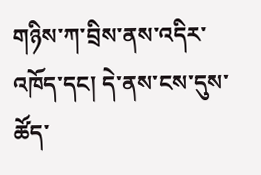གཉིས་ཀ་བྲིས་ནས་འདིར་འཁོད་དང། དེ་ནས་ངས་དུས་ཚོད་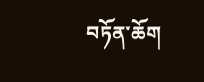བཏོན་ཆོག